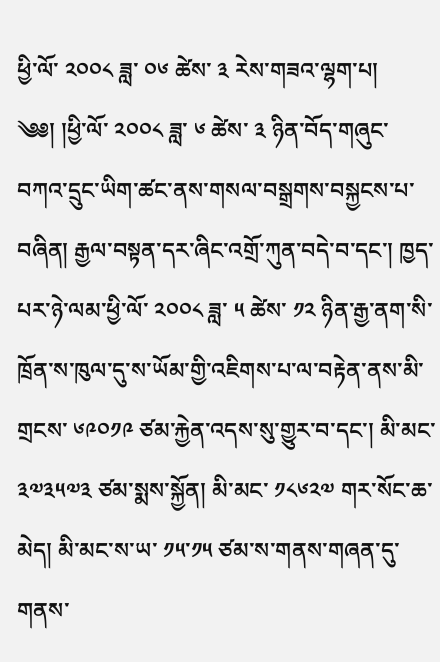ཕྱི་ལོ་ ༢༠༠༨ ཟླ་ ༠༦ ཚེས་ ༣ རེས་གཟའ་ལྷག་པ།
༄༅། །ཕྱི་ལོ་ ༢༠༠༨ ཟླ་ ༦ ཚེས་ ༣ ཉིན་བོད་གཞུང་བཀའ་དྲུང་ཡིག་ཚང་ནས་གསལ་བསྒྲགས་བསྐྱངས་པ་བཞིན། རྒྱལ་བསྟན་དར་ཞིང་འགྲོ་ཀུན་བདེ་བ་དང་། ཁྱད་པར་ཉེ་ལམ་ཕྱི་ལོ་ ༢༠༠༨ ཟླ་ ༥ ཚེས་ ༡༢ ཉིན་རྒྱ་ནག་སི་ཁྲོན་ས་ཁུལ་དུ་ས་ཡོམ་གྱི་འཇིགས་པ་ལ་བརྟེན་ནས་མི་གྲངས་ ༦༩༠༡༩ ཙམ་རྐྱེན་འདས་སུ་གྱུར་བ་དང་། མི་མང་ ༣༧༣༥༧༣ ཙམ་སྨས་སྐྱོན། མི་མང་ ༡༨༦༢༧ གར་སོང་ཆ་མེད། མི་མང་ས་ཡ་ ༡༥་༡༥ ཙམ་ས་གནས་གཞན་དུ་གནས་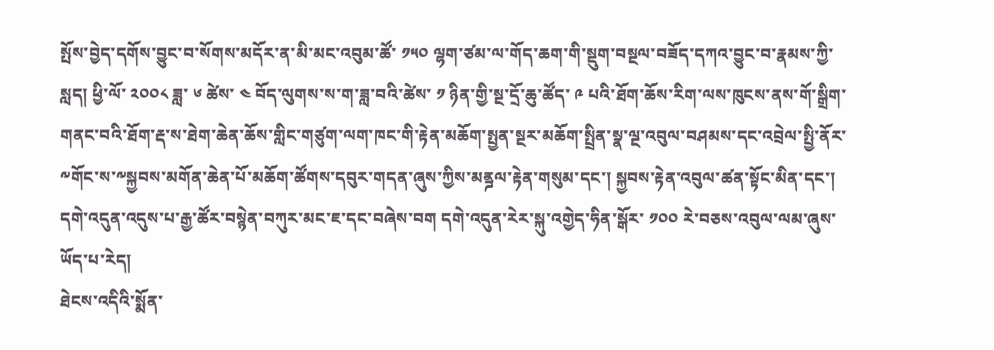སྤོས་བྱེད་དགོས་བྱུང་བ་སོགས་མདོར་ན་མི་མང་འབུམ་ཚོ་ ༡༥༠ ལྷག་ཙམ་ལ་གོད་ཆག་གི་སྡུག་བསྔལ་བཟོད་དཀའ་བྱུང་བ་རྣམས་ཀྱི་སླད། ཕྱི་ལོ་ ༢༠༠༨ ཟླ་ ༦ ཚེས་ ༤ བོད་ལུགས་ས་ག་ཟླ་བའི་ཚེས་ ༡ ཉིན་གྱི་སྔ་དྲོ་ཆུ་ཚོད་ ༩ པའི་ཐོག་ཆོས་རིག་ལས་ཁུངས་ནས་གོ་སྒྲིག་གནང་བའི་ཐོག་རྡ་ས་ཐེག་ཆེན་ཆོས་གླིང་གཙུག་ལག་ཁང་གི་རྟེན་མཆོག་སྤྱན་སྔར་མཆོག་སྤྲིན་སྣ་ལྔ་འབུལ་བཤམས་དང་འབྲེལ་སྤྱི་ནོར་༸གོང་ས་༸སྐྱབས་མགོན་ཆེན་པོ་མཆོག་ཚོགས་དབུར་གདན་ཞུས་ཀྱིས་མནྜལ་རྟེན་གསུམ་དང་། སྐྱབས་རྟེན་འབུལ་ཚན་སྟོང་མིན་དང་། དགེ་འདུན་འདུས་པ་རྒྱ་ཚོར་བསྙེན་བཀུར་མང་ཇ་དང་བཞེས་བག དགེ་འདུན་རེར་སྐུ་འགྱེད་ཧིན་སྒོར་ ༡༠༠ རེ་བཅས་འབུལ་ལམ་ཞུས་ཡོད་པ་རེད།
ཐེངས་འདིའི་སྨོན་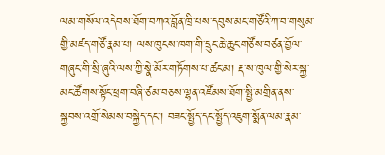ལམ་གསོལ་འདེབས་ཐོག་བཀའ་བློན་ཁྲི་པས་དབུས་མང་གཙོའི་ཀ་བ་གསུམ་གྱི་མཛད་གཙོ་རྣམ་པ། ལས་ཁུངས་ཁག་གི་དྲུང་ཆེ་ཆུང་གཙོས་བཙན་བྱོལ་གཞུང་གི་སྲི་ཞུའི་ལས་ཀྱི་སྣེ་མོར་གཏོགས་པ་ཚང་མ། རྡ་ས་ཁུལ་གྱི་སེར་སྐྱ་མང་ཚོགས་སྟོང་ཕྲག་བཞི་ཙམ་བཅས་ལྷན་འཛོམས་ཐོག་སྤྱི་མགྲིན་ནས་སྐྱབས་འགྲོ་སེམས་བསྐྱེད་དང་། བཟང་སྤྱོད་དང་སྤྱོད་འཇུག་སྨོན་ལམ་རྣམ་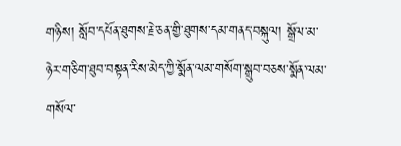གཉིས། སློབ་དཔོན་ཐུགས་རྗེ་ཅན་གྱི་ཐུགས་དམ་གནད་བསྐུལ། སྒྲོལ་མ་ཉེར་གཅིག་ཐུབ་བསྟན་རིས་མེད་ཀྱི་སྨོན་ལམ་གསོག་སྒྲུབ་བཅས་སྨོན་ལམ་གསོལ་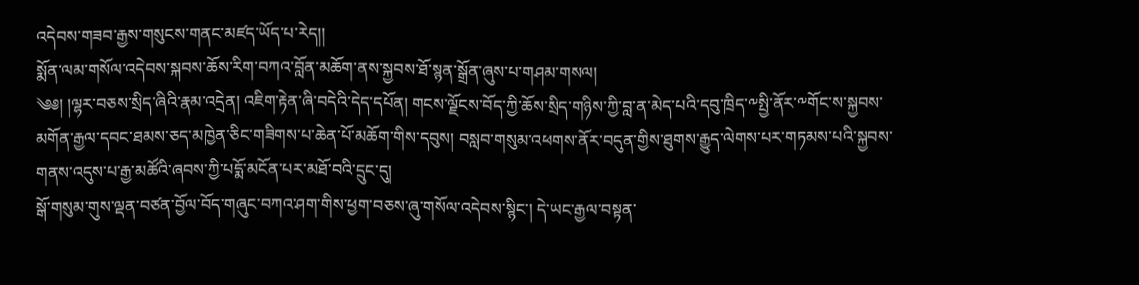འདེབས་གཟབ་རྒྱས་གསུངས་གནང་མཛད་ཡོད་པ་རེད།།
སྨོན་ལམ་གསོལ་འདེབས་སྐབས་ཆོས་རིག་བཀའ་བློན་མཆོག་ནས་སྐྱབས་ཐོ་སྙན་སྒྲོན་ཞུས་པ་གཤམ་གསལ།
༄༅། །ལྷར་བཅས་སྲིད་ཞིའི་རྣམ་འདྲེན། འཇིག་རྟེན་ཞི་བདེའི་དེད་དཔོན། གངས་ལྗོངས་བོད་ཀྱི་ཆོས་སྲིད་གཉིས་ཀྱི་བླ་ན་མེད་པའི་དབུ་ཁྲིད་༸སྤྱི་ནོར་༸གོང་ས་སྐྱབས་མགོན་རྒྱལ་དབང་ཐམས་ཅད་མཁྱེན་ཅིང་གཟིགས་པ་ཆེན་པོ་མཆོག་གིས་དབུས། བསླབ་གསུམ་འཕགས་ནོར་བདུན་གྱིས་ཐུགས་རྒྱུད་ལེགས་པར་གཏམས་པའི་སྐྱབས་གནས་འདུས་པ་རྒྱ་མཚོའི་ཞབས་ཀྱི་པདྨོ་མངོན་པར་མཐོ་བའི་དྲུང་དུ།
སྒོ་གསུམ་གུས་ལྡན་བཙན་བྱོལ་བོད་གཞུང་བཀའ་ཤག་གིས་ཕྱག་བཅས་ཞུ་གསོལ་འདེབས་སྙིང་། དེ་ཡང་རྒྱལ་བསྟན་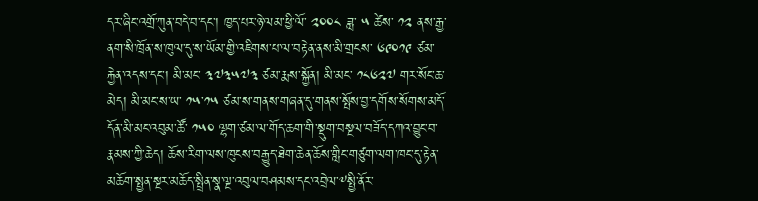དར་ཞིང་འགྲོ་ཀུན་བདེ་བ་དང་། ཁྱད་པར་ཉེ་ལམ་ཕྱི་ལོ་ ༢༠༠༨ ཟླ་ ༥ ཚེས་ ༡༢ ནས་རྒྱ་ནག་སི་ཁྲོན་ས་ཁུལ་དུ་ས་ཡོམ་གྱི་འཇིགས་པ་ལ་བརྟེན་ནས་མི་གྲངས་ ༦༩༠༡༩ ཙམ་རྐྱེན་འདས་དང་། མི་མང་ ༣༧༣༥༧༣ ཙམ་རྨས་སྐྱོན། མི་མང་ ༡༨༦༢༧ གར་སོང་ཆ་མེད། མི་མང་ས་ཡ་ ༡༥་༡༥ ཙམ་ས་གནས་གཞན་དུ་གནས་སྤོས་བྱ་དགོས་སོགས་མདོ་དོན་མི་མང་འབུམ་ཚོ་ ༡༥༠ ལྷག་ཙམ་ལ་གོད་ཆག་གི་སྡུག་བསྔལ་བཟོད་དཀའ་བྱུང་བ་རྣམས་ཀྱི་ཆེད། ཆོས་རིག་ལས་ཁུངས་བརྒྱུད་ཐེག་ཆེན་ཆོས་གླིང་གཙུག་ལག་ཁང་དུ་རྟེན་མཆོག་སྤྱན་སྔར་མཆོད་སྤྲིན་སྣ་ལྔ་འབུལ་བཤམས་དང་འབྲེལ་༸སྤྱི་ནོར་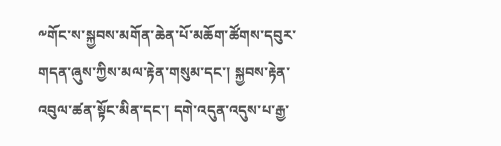༸གོང་ས་སྐྱབས་མགོན་ཆེན་པོ་མཆོག་ཚོགས་དབུར་གདན་ཞུས་ཀྱིས་མལ་རྟེན་གསུམ་དང་། སྐྱབས་རྟེན་འབུལ་ཚན་སྟོང་མིན་དང་། དགེ་འདུན་འདུས་པ་རྒྱ་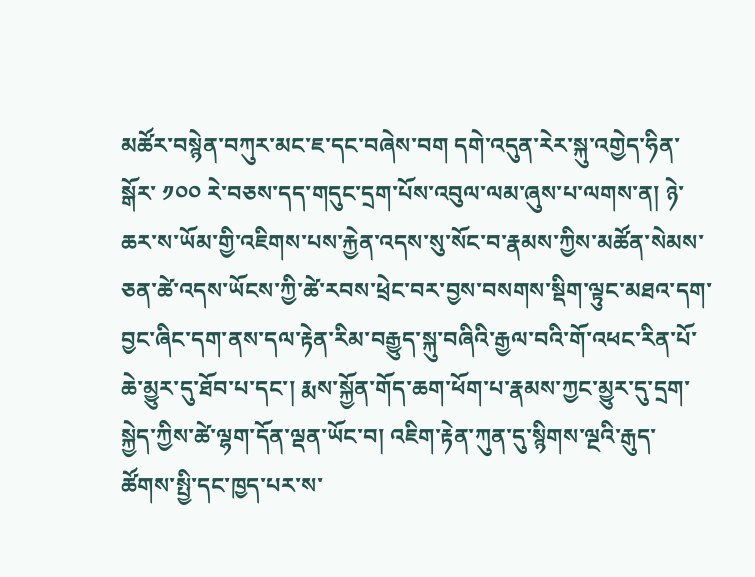མཚོར་བསྙེན་བཀུར་མང་ཇ་དང་བཞེས་བག དགེ་འདུན་རེར་སྐུ་འགྱེད་ཧིན་སྒོར་ ༡༠༠ རེ་བཅས་དད་གདུང་དྲག་པོས་འབུལ་ལམ་ཞུས་པ་ལགས་ན། ཉེ་ཆར་ས་ཡོམ་གྱི་འཇིགས་པས་རྐྱེན་འདས་སུ་སོང་བ་རྣམས་ཀྱིས་མཚོན་སེམས་ཅན་ཚེ་འདས་ཡོངས་ཀྱི་ཚེ་རབས་ཕྲེང་བར་བྱས་བསགས་སྡིག་ལྟུང་མཐའ་དག་བྱང་ཞིང་དག་ནས་དལ་རྟེན་རིམ་བརྒྱུད་སྐུ་བཞིའི་རྒྱལ་བའི་གོ་འཕང་རིན་པོ་ཆེ་མྱུར་དུ་ཐོབ་པ་དང་། རྨས་སྐྱོན་གོད་ཆག་ཕོག་པ་རྣམས་ཀྱང་མྱུར་དུ་དྲག་སྐྱེད་ཀྱིས་ཚེ་ལྷག་དོན་ལྡན་ཡོང་བ། འཇིག་རྟེན་ཀུན་དུ་སྙིགས་ལྔའི་རྒུད་ཚོགས་སྤྱི་དང་ཁྱད་པར་ས་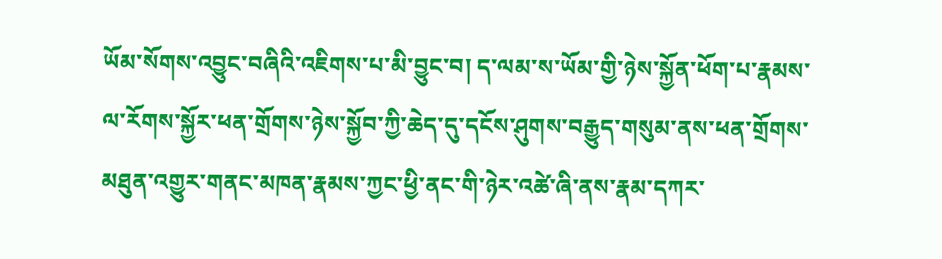ཡོམ་སོགས་འབྱུང་བཞིའི་འཇིགས་པ་མི་བྱུང་བ། ད་ལམ་ས་ཡོམ་གྱི་ཉེས་སྐྱོན་ཕོག་པ་རྣམས་ལ་རོགས་སྐྱོར་ཕན་གྲོགས་ཉེས་སྐྱོབ་ཀྱི་ཆེད་དུ་དངོས་ཤུགས་བརྒྱུད་གསུམ་ནས་ཕན་གྲོགས་མཐུན་འགྱུར་གནང་མཁན་རྣམས་ཀྱང་ཕྱི་ནང་གི་ཉེར་འཚེ་ཞི་ནས་རྣམ་དཀར་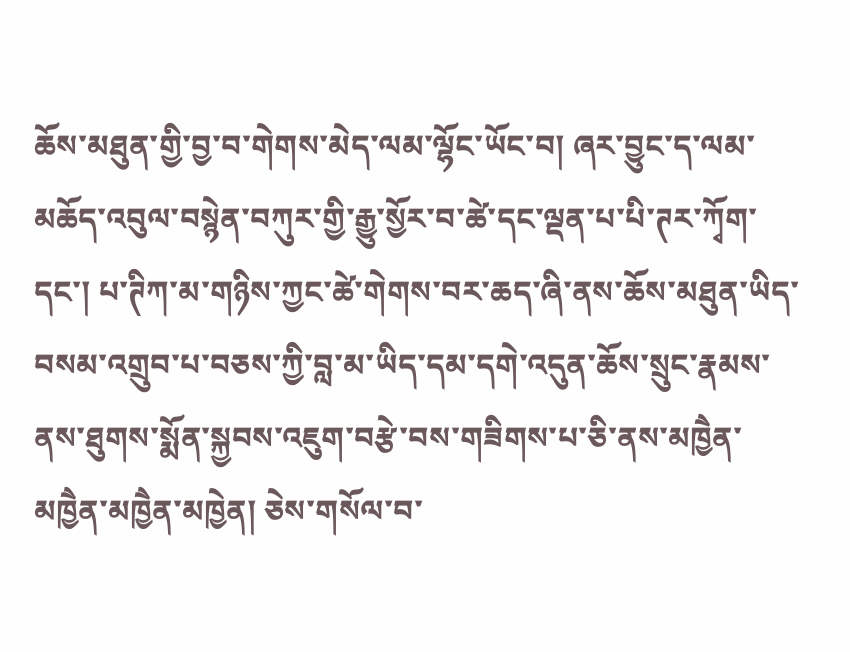ཆོས་མཐུན་གྱི་བྱ་བ་གེགས་མེད་ལམ་ལྷོང་ཡོང་བ། ཞར་བྱུང་ད་ལམ་མཆོད་འབུལ་བསྙེན་བཀུར་གྱི་རྒྱུ་སྱོར་བ་ཚེ་དང་ལྡན་པ་པི་ཊར་ཀྭོག་དང་། པ་ཊིཀ་མ་གཉིས་ཀྱང་ཚེ་གེགས་བར་ཆད་ཞི་ནས་ཆོས་མཐུན་ཡིད་བསམ་འགྲུབ་པ་བཅས་ཀྱི་བླ་མ་ཡིད་དམ་དགེ་འདུན་ཆོས་སྲུང་རྣམས་ནས་ཐུགས་སྨོན་སྐྱབས་འཇུག་བརྩེ་བས་གཟིགས་པ་ཅི་ནས་མཁྱཻན་མཁྱཻན་མཁྱཻན་མཁྱེན། ཅེས་གསོལ་བ་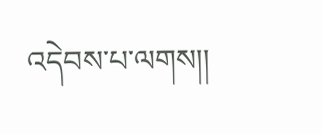འདེབས་པ་ལགས།།